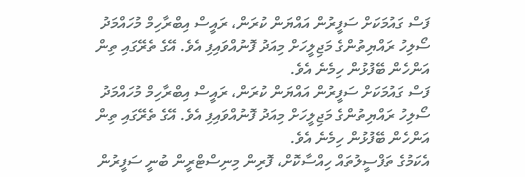ފަސް ގައުމަކަށް ސަފީރުން އައްޔަން ކުރަން، ރައީސް އިބްރާހިމް މުހައްމަދު ސޯލިހު ރައްޔިތުންގެ މަޖިލީހަށް މިއަދު ފޮނުއްވައިފި އެވެ. އޭގެ ތެރޭގައި ތިން އަންހެން ބޭފުޅުން ހިމެނެ އެވެ.
ފަސް ގައުމަކަށް ސަފީރުން އައްޔަން ކުރަން، ރައީސް އިބްރާހިމް މުހައްމަދު ސޯލިހު ރައްޔިތުންގެ މަޖިލީހަށް މިއަދު ފޮނުއްވައިފި އެވެ. އޭގެ ތެރޭގައި ތިން އަންހެން ބޭފުޅުން ހިމެނެ އެވެ.
އެކަމުގެ ތަފްސީލުތައް ހިއްސާކޮށް، ފޮރިން މިނިސްޓްރީން ބުނީ ސަފީރުން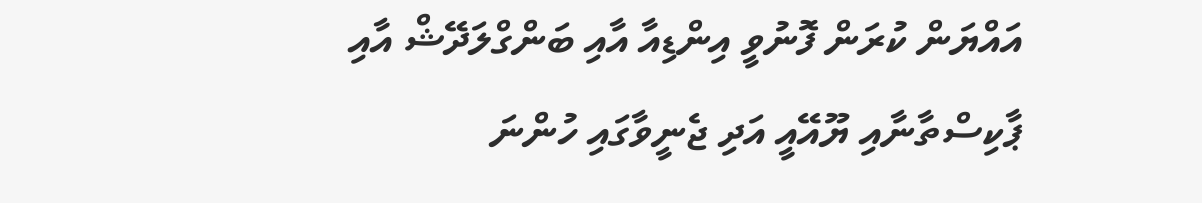އައްޔަން ކުރަން ފޮނުވީ އިންޑިއާ އާއި ބަންގްލަދޭޝް އާއި ޕާކިސްތާނާއި ޔޫއޭއީ އަދި ޖެނީވާގައި ހުންނަ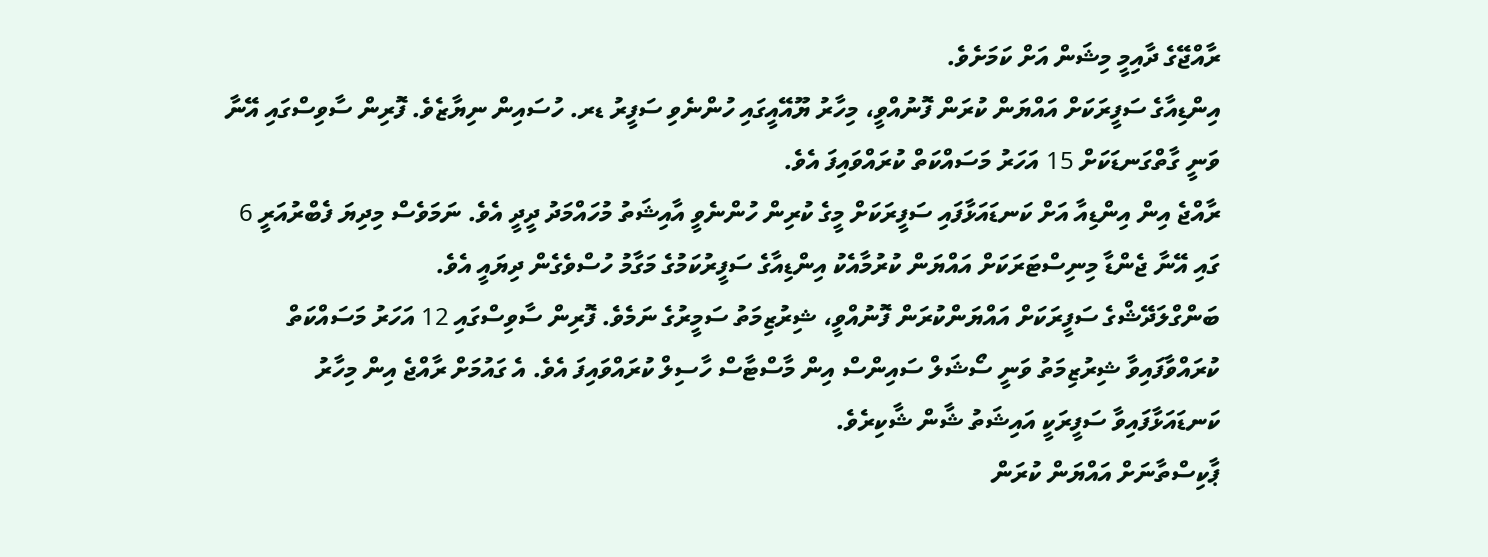ރާއްޖޭގެ ދާއިމީ މިޝަން އަށް ކަމަށެވެ.
އިންޑިއާގެ ސަފީރަކަށް އައްޔަން ކުރަން ފޮނުއްވީ، މިހާރު ޔޫއޭއީގައި ހުންނެވި ސަފީރު ޑރ. ހުސައިން ނިޔާޒެވެ. ފޮރިން ސާވިސްގައި އޭނާ ވަނީ ގާތްގަނޑަކަށް 15 އަހަރު މަސައްކަތް ކުރައްވައިފަ އެވެ.
ރާއްޖެ އިން އިންޑިއާ އަށް ކަނޑައަޅާފައި ސަފީރަކަށް މީގެ ކުރިން ހުންނެވީ އާއިޝަތު މުހައްމަދު ދީދީ އެވެ. ނަމަވެސް މިދިޔަ ފެބްރުއަރީ 6 ގައި އޭނާ ޖެންޑާ މިނިސްޓަރަކަށް އައްޔަން ކުރުމާއެކު އިންޑިއާގެ ސަފީރުކަމުގެ މަގާމު ހުސްވެގެން ދިޔައީ އެވެ.
ބަންގްލަދޭޝްގެ ސަފީރަކަށް އައްޔަންކުރަން ފޮނުއްވީ، ޝިރުޒިމަތު ސަމީރުގެ ނަމެވެ. ފޮރިން ސާވިސްގައި 12 އަހަރު މަސައްކަތް ކުރައްވާފައިވާ ޝިރުޒިމަތު ވަނީ ސޯޝަލް ސައިންސް އިން މާސްޓާސް ހާސިލް ކުރައްވައިފަ އެވެ. އެ ގައުމަށް ރާއްޖެ އިން މިހާރު ކަނޑައަޅާފައިވާ ސަފީރަކީ އައިޝަތު ޝާން ޝާކިރެވެ.
ޕާކިސްތާނަށް އައްޔަން ކުރަން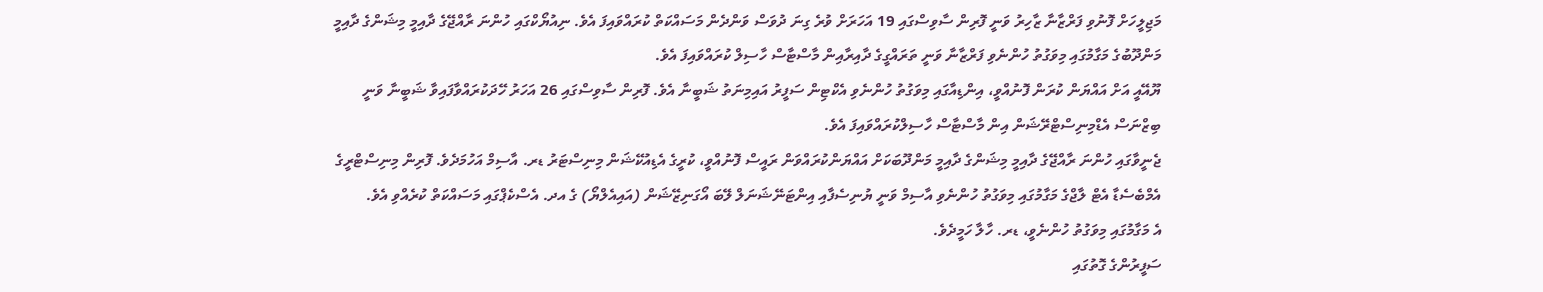މަޖިލީހަށް ފޮނުވި ފަރްޒާނާ ޒާހިރު ވަނީ ފޮރިން ސާވިސްގައި 19 އަހަރަށް ވުރެ ގިނަ ދުވަސް ވަންދެން މަސައްކަތް ކުރައްވައިފަ އެވެ. ނިއުޔޯކްގައި ހުންނަ ރާއްޖޭގެ ދާއިމީ މިޝަންގެ ދާއިމީ މަންދޫބުގެ މަގާމުގައި މިވަގުތު ހުންނެވި ފަރްޒާނާ ވަނީ ތަރައްގީގެ ދާއިރާއިން މާސްޓާސް ހާސިލް ކުރައްވައިފަ އެވެ.
ޔޫއޭއީ އަށް އައްޔަން ކުރަން ފޮނުއްވީ، އިންޑިއާގައި މިވަގުތު ހުންނެވި އެކްޓިން ސަފީރު އައިމިނަތު ޝަބީނާ އެވެ. ފޮރިން ސާވިސްގައި 26 އަހަރު ހޭދަކުރައްވާފައިވާ ޝަބީނާ ވަނީ ބިޒްނަސް އެޑްމިނިސްޓްރޭޝަން އިން މާސްޓާސް ހާސިލްކުރައްވައިފަ އެވެ.
ޖެނީވާގައި ހުންނަ ރާއްޖޭގެ ދާއިމީ މިޝަންގެ ދާއިމީ މަންދޫބަކަށް އައްޔަންކުރައްވަން ރައީސް ފޮނުއްވީ، ކުރީގެ އެޑިއުކޭޝަން މިނިސްޓަރު ޑރ. އާސިމް އަހުމަދެވެ. ފޮރިން މިނިސްޓްރީގެ އެމްބެސެޑާ އެޓް ލާޖްގެ މަގާމުގައި މިވަގުތު ހުންނެވި އާސިމް ވަނީ ޔުނިސެފާއި އިންޓަނޭޝަނަލް ލޭބަ އޯގަނިޒޭޝަން (އައިއެލްޔޯ) ގެ އދ. އެސްކެޕްގައި މަސައްކަތް ކުރެއްވި އެވެ.
އެ މަގާމުގައި މިވަގުތު ހުންނެވީ، ޑރ. ހާލާ ހަމީދެވެ.
ސަފީރުންގެ ގޮތުގައި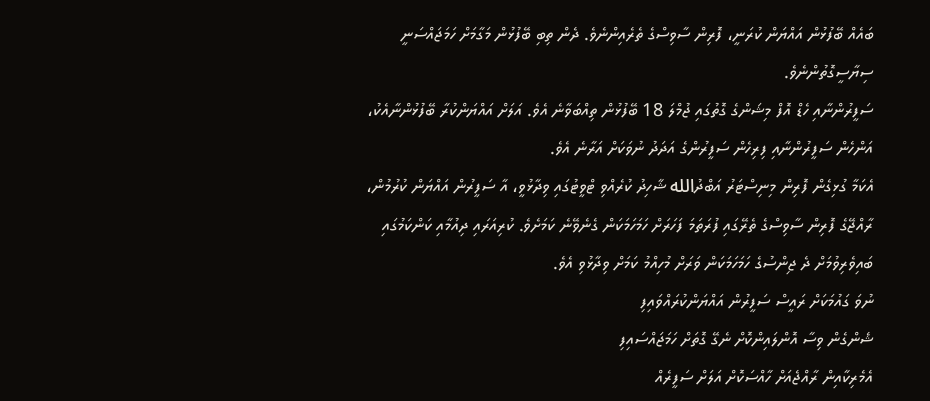ބައެއް ބޭފުޅުން އައްޔަން ކުރަނީ، ފޮރިން ސާވިސްގެ ތެރެއިންނެވެ. ދެން ތިބި ބޭފުޅުން މަގާމަށް ހަމަޖައްސަނީ ސިޔާސީގޮތުންނެވެ.
ސަފީރުންނާއި ހެޑް އޮފް މިޝަންގެ ގޮތުގައި ޖުމްލަ 18 ބޭފުޅުން ތިއްބަވާނެ އެވެ. އަލަށް އައްޔަންކުރާ ބޭފުޅުންނާއެކު، އަންހެން ސަފީރުންނާއި ފިރިހެން ސަފީރުންގެ އަދަދު ނުވަކަށް އަރާނެ އެވެ.
އެކަމާ ގުޅިގެން ފޮރިން މިނިސްޓަރު އަބްދުالله ޝާހިދު ކުރެއްވި ޓްވީޓުގައި ވިދާޅުވީ، އާ ސަފީރުން އައްޔަން ކުރުމުން، ރާއްޖޭގެ ފޮރިން ސާވިސްގެ ތެރޭގައި ފުރަތަމަ ފަހަރަށް ހަމަހަމަކަން ގެނެވޭނެ ކަމަށެވެ. ކުރިއަރައި ދިއުމާއި ކަންކަމުގައި ބައިވެރިވުމަށް ދެ ޖިންސުގެ ހަމަހަމަކަން ވަރަށް މުހިއްމު ކަމަށް ވިދާޅުވި އެވެ.
ނުވަ ގައުމަކަށް ރައީސް ސަފީރުން އައްޔަންކުރައްވައިފި
ޝެންގެން ވިސާ އޮންލައިންކޮށް ނެގޭ ގޮތަށް ހަމަޖައްސައިފި
އެމެރިކާއިން ރާއްޖެއަށް ހާއްސަކޮށް އަލަށް ސަފީރެއް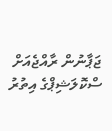ޖަޕާނުން ރާއްޖެއަށް ސްކޮލަޝިޕްގެ އިތުރު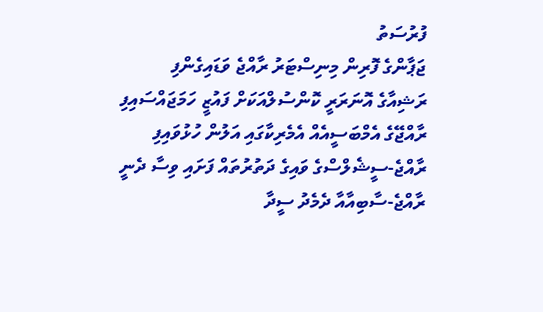ފުރުސަތު
ޖަޕާންގެ ފޮރިން މިނިސްޓަރު ރާއްޖެ ވަޑައިގެންފި
ރަޝިއާގެ އޮނަރަރީ ކޮންސުލްއަކަށް ފައުޒީ ހަމަޖައްސައިފި
ރާއްޖޭގެ އެމްބަސީއެއް އެމެރިކާގައި އަލުން ހުޅުވައިފި
ރާއްޖެ-ސީޝެލްސްގެ ވައިގެ ދަތުރުތައް ފަށައި ވިސާ ދެނީ
ރާއްޖެ-ސާބިއާއާ ދެމެދު ސީދާ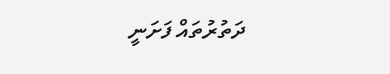ދަތުރުތައް ފަށަނީ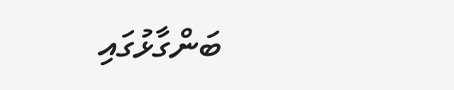ބަންގާޅުގައި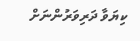ކިޔަވާ ދަރިވަރުންނަށް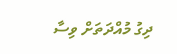ދިގު މުއްދަތަށް ވިސާ